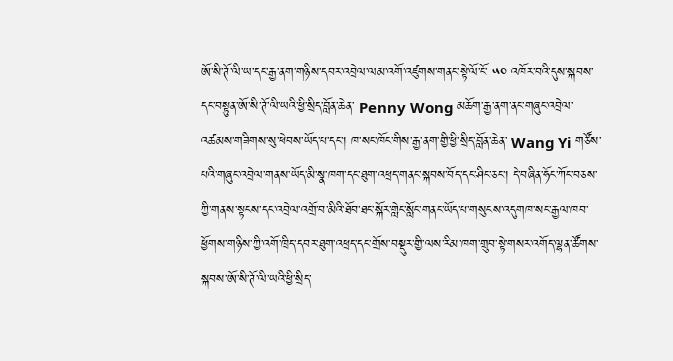ཨོ་སི་ཊོ་ལི་ཡ་དང་རྒྱ་ནག་གཉིས་དབར་འབྲེལ་ལམ་འགོ་འཛུགས་གནང་སྟེ་ལོ་ངོ་ ༥༠ འཁོར་བའི་དུས་སྐབས་དང་བསྟུན་ཨོ་སི་ཊོ་ལི་ཡའི་ཕྱི་སྲིད་བློན་ཆེན་ Penny Wong མཆོག་རྒྱ་ནག་ནང་གཞུང་འབྲེལ་འཚམས་གཟིགས་སུ་ཕེབས་ཡོད་པ་དང་། ཁ་སང་ཁོང་གིས་རྒྱ་ནག་གྱི་ཕྱི་སྲིད་བློན་ཆེན་ Wang Yi གཙོས་པའི་གཞུང་འབྲེལ་གནས་ཡོད་མི་སྣ་ཁག་དང་ཐུག་འཕྲད་གནང་སྐབས་བོད་དང་ཤིང་ཅང་། དེ་བཞིན་ཧོང་ཀོང་བཅས་ཀྱི་གནས་སྟངས་དང་འབྲེལ་འགྲོ་བ་མིའི་ཐོབ་ཐང་སྐོར་གླེང་སློང་གནང་ཡོད་པ་གསུངས་འདུགཁ་སང་རྒྱལ་ཁབ་ཕྱོགས་གཉིས་ཀྱི་འགོ་ཁྲིད་དབར་ཐུག་འཕྲད་དང་གྲོས་བསྡུར་གྱི་ལས་རིམ་ཁག་གྲུབ་སྟེ་གསར་འགོད་ལྷན་ཚོགས་སྐབས་ཨོ་སི་ཊོ་ལི་ཡའི་ཕྱི་སྲིད་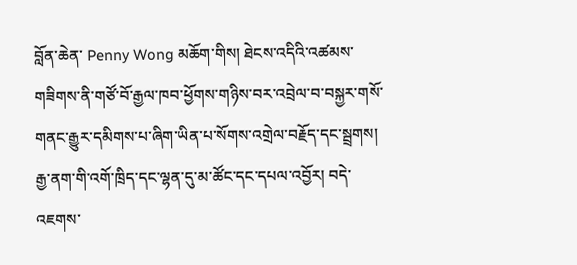བློན་ཆེན་ Penny Wong མཆོག་གིས། ཐེངས་འདིའི་འཚམས་གཟིགས་ནི་གཙོ་བོ་རྒྱལ་ཁབ་ཕྱོགས་གཉིས་བར་འབྲེལ་བ་བསྐྱར་གསོ་གནང་རྒྱུར་དམིགས་པ་ཞིག་ཡིན་པ་སོགས་འགྲེལ་བརྗོད་དང་སྦྲགས། རྒྱ་ནག་གི་འགོ་ཁྲིད་དང་ལྷན་དུ་མ་ཚོང་དང་དཔལ་འབྱོར། བདེ་འཇགས་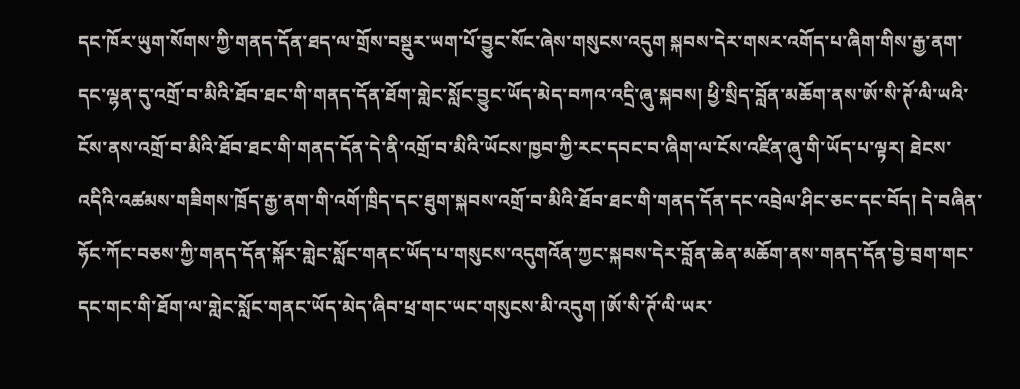དང་ཁོར་ཡུག་སོགས་ཀྱི་གནད་དོན་ཐད་ལ་གྲོས་བསྡུར་ཡག་པོ་བྱུང་སོང་ཞེས་གསུངས་འདུག སྐབས་དེར་གསར་འགོད་པ་ཞིག་གིས་རྒྱ་ནག་དང་ལྷན་དུ་འགྲོ་བ་མིའི་ཐོབ་ཐང་གི་གནད་དོན་ཐོག་གླེང་སློང་བྱུང་ཡོད་མེད་བཀའ་འདྲི་ཞུ་སྐབས། ཕྱི་སྲིད་བློན་མཆོག་ནས་ཨོ་སི་ཊོ་ལི་ཡའི་ངོས་ནས་འགྲོ་བ་མིའི་ཐོབ་ཐང་གི་གནད་དོན་དེ་ནི་འགྲོ་བ་མིའི་ཡོངས་ཁྱབ་ཀྱི་རང་དབང་བ་ཞིག་ལ་ངོས་འཛིན་ཞུ་གི་ཡོད་པ་ལྟར། ཐེངས་འདིའི་འཚམས་གཟིགས་ཁྲོད་རྒྱ་ནག་གི་འགོ་ཁྲིད་དང་ཐུག་སྐབས་འགྲོ་བ་མིའི་ཐོབ་ཐང་གི་གནད་དོན་དང་འབྲེལ་ཤིང་ཅང་དང་བོད། དེ་བཞིན་ཧོང་ཀོང་བཅས་ཀྱི་གནད་དོན་སྐོར་གླེང་སློང་གནང་ཡོད་པ་གསུངས་འདུགའོན་ཀྱང་སྐབས་དེར་བློན་ཆེན་མཆོག་ནས་གནད་དོན་བྱེ་བྲག་གང་དང་གང་གི་ཐོག་ལ་གླེང་སློང་གནང་ཡོད་མེད་ཞིབ་ཕྲ་གང་ཡང་གསུངས་མི་འདུག །ཨོ་སི་ཊོ་ལི་ཡར་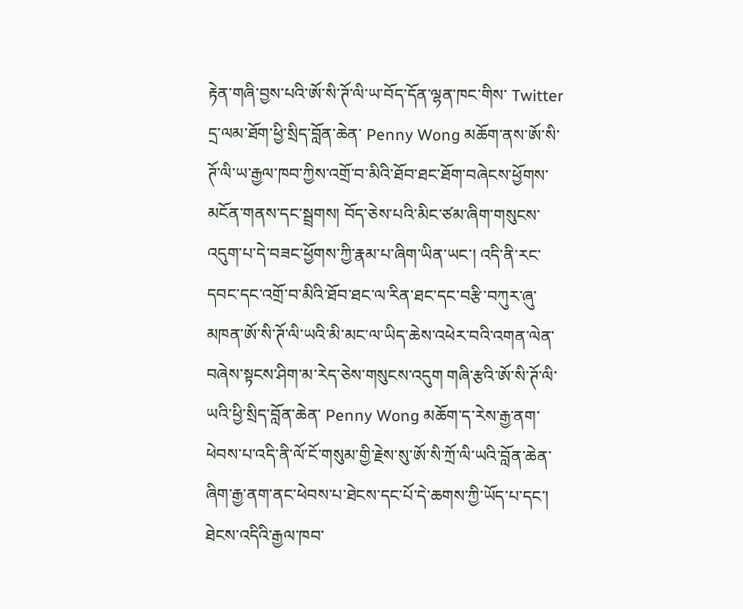རྟེན་གཞི་བྱས་པའི་ཨོ་སི་ཊོ་ལི་ཡ་བོད་དོན་ལྷན་ཁང་གིས་ Twitter དྲ་ལམ་ཐོག་ཕྱི་སྲིད་བློན་ཆེན་ Penny Wong མཆོག་ནས་ཨོ་སི་ཊོ་ལི་ཡ་རྒྱལ་ཁབ་ཀྱིས་འགྲོ་བ་མིའི་ཐོབ་ཐང་ཐོག་བཞེངས་ཕྱོགས་མངོན་གནས་དང་སྦྲགས། བོད་ཅེས་པའི་མིང་ཙམ་ཞིག་གསུངས་འདུག་པ་དེ་བཟང་ཕྱོགས་ཀྱི་རྣམ་པ་ཞིག་ཡིན་ཡང་། འདི་ནི་རང་དབང་དང་འགྲོ་བ་མིའི་ཐོབ་ཐང་ལ་རིན་ཐང་དང་བརྩི་བཀུར་ཞུ་མཁན་ཨོ་སི་ཊོ་ལི་ཡའི་མི་མང་ལ་ཡིད་ཆེས་འཕེར་བའི་འགན་ལེན་བཞེས་སྟངས་ཤིག་མ་རེད་ཅེས་གསུངས་འདུག གཞི་རྩའི་ཨོ་སི་ཊོ་ལི་ཡའི་ཕྱི་སྲིད་བློན་ཆེན་ Penny Wong མཆོག་ད་རེས་རྒྱ་ནག་ཕེབས་པ་འདི་ནི་ལོ་ངོ་གསུམ་གྱི་རྗེས་སུ་ཨོ་སི་ཀྲོ་ལི་ཡའི་བློན་ཆེན་ཞིག་རྒྱ་ནག་ནང་ཕེབས་པ་ཐེངས་དང་པོ་དེ་ཆགས་ཀྱི་ཡོད་པ་དང་། ཐེངས་འདིའི་རྒྱལ་ཁབ་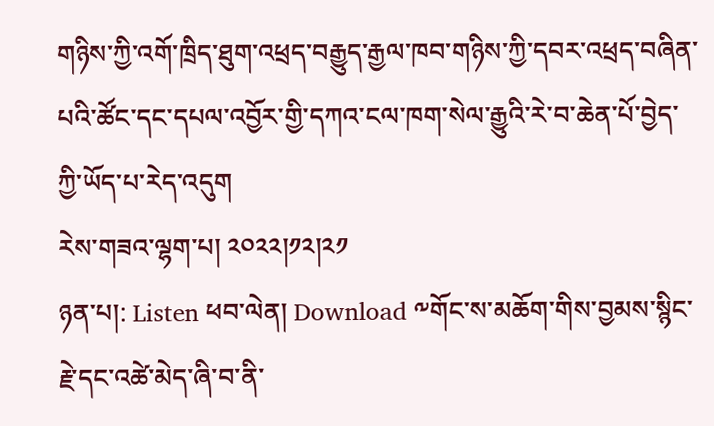གཉིས་ཀྱི་འགོ་ཁྲིད་ཐུག་འཕྲད་བརྒྱུད་རྒྱལ་ཁབ་གཉིས་ཀྱི་དབར་འཕྲད་བཞིན་པའི་ཚོང་དང་དཔལ་འབྱོར་གྱི་དཀའ་ངལ་ཁག་སེལ་རྒྱུའི་རེ་བ་ཆེན་པོ་བྱེད་ཀྱི་ཡོད་པ་རེད་འདུག
རེས་གཟའ་ལྷག་པ། ༢༠༢༢།༡༢།༢༡
ཉན་པ།: Listen ཕབ་ལེན། Download ༸གོང་ས་མཆོག་གིས་བྱམས་སྙིང་རྗེ་དང་འཚེ་མེད་ཞི་བ་ནི་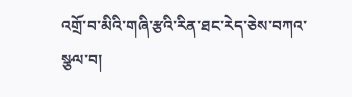འགྲོ་བ་མིའི་གཞི་རྩའི་རིན་ཐང་རེད་ཅེས་བཀའ་སྩལ་བ།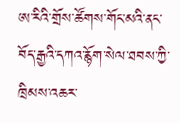ཨ་རིའི་གྲོས་ཚོགས་གོང་མའི་ནང་བོད་རྒྱའི་དཀའ་རྙོག་སེལ་ཐབས་ཀྱི་ཁྲིམས་འཆར་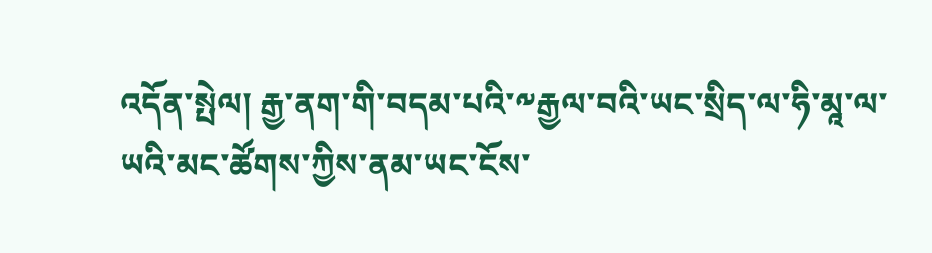འདོན་སྤེལ། རྒྱ་ནག་གི་བདམ་པའི་༸རྒྱལ་བའི་ཡང་སྲིད་ལ་ཧི་མཱ་ལ་ཡའི་མང་ཚོགས་ཀྱིས་ནམ་ཡང་ངོས་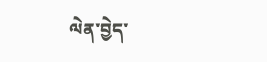ལེན་བྱེད་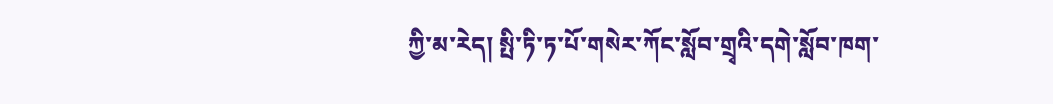ཀྱི་མ་རེད། སྤི་ཏི་ཏ་པོ་གསེར་ཀོང་སློབ་གྲྭའི་དགེ་སློབ་ཁག་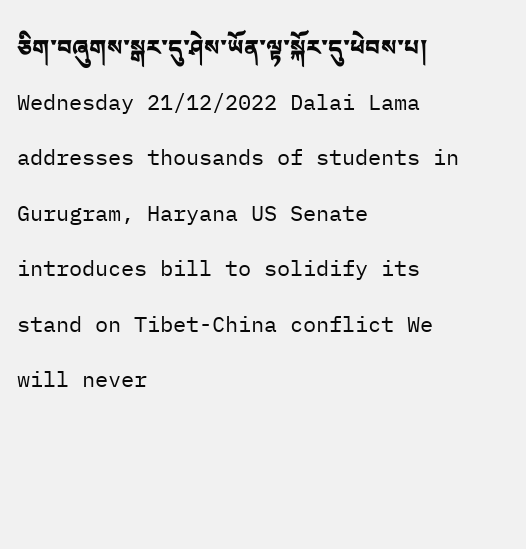ཅིག་བཞུགས་སྒར་དུ་ཤེས་ཡོན་ལྟ་སྐོར་དུ་ཕེབས་པ། Wednesday 21/12/2022 Dalai Lama addresses thousands of students in Gurugram, Haryana US Senate introduces bill to solidify its stand on Tibet-China conflict We will never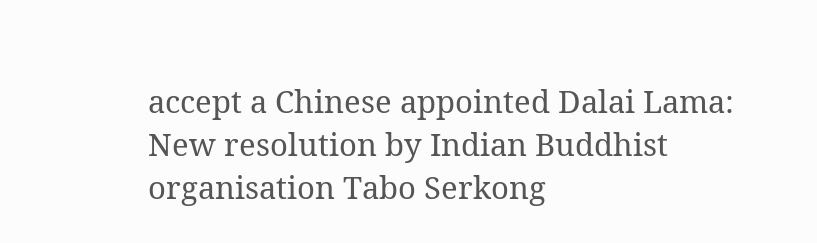accept a Chinese appointed Dalai Lama: New resolution by Indian Buddhist organisation Tabo Serkong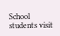School students visit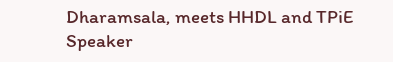Dharamsala, meets HHDL and TPiE Speaker